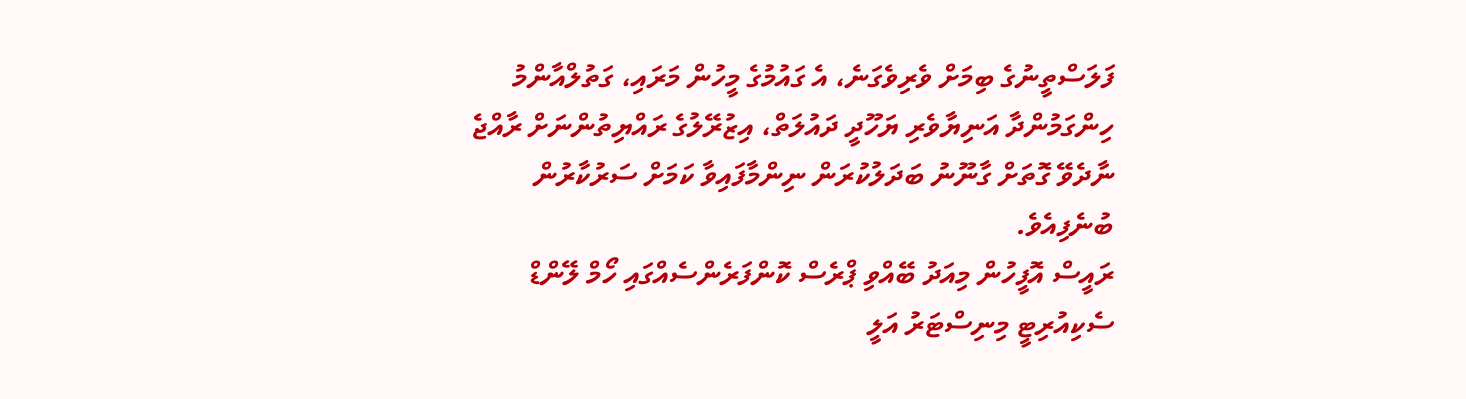ފަލަސްތީނުގެ ބިމަށް ވެރިވެގަނެ، އެ ގައުމުގެ މީހުން މަރައި، ގަތުލްއާންމު ހިންގަމުންދާ އަނިޔާވެރި ޔަހޫދީ ދައުލަތް، އިޒުރޭލުގެ ރައްޔިތުންނަށް ރާއްޖެ ނާދެވޭ ގޮތަށް ގާނޫނު ބަދަލުކުރަން ނިންމާފައިވާ ކަމަށް ސަރުކާރުން ބުނެފިއެވެ.
ރައީސް އޮފީހުން މިއަދު ބޭއްވި ޕްރެސް ކޮންފަރެންސެއްގައި ހޯމް ލޭންޑް ސެކިއުރިޓީ މިނިސްޓަރު އަލީ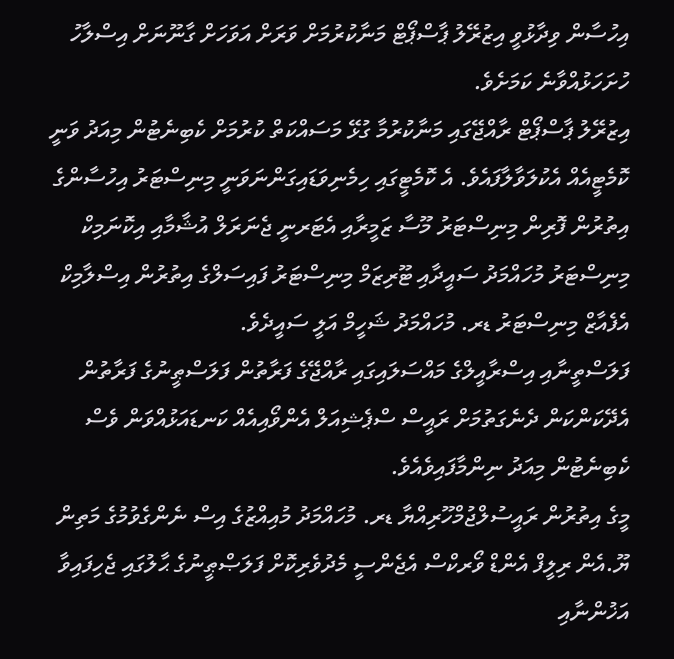އިހުސާން ވިދާޅުވީ އިޒުރޭލު ޕާސްޕޯޓް މަނާކުރުމަށް ވަރަށް އަވަހަށް ގާނޫނަށް އިސްލާހު ހުށަހަޅުއްވާނެ ކަމަށެވެ.
އިޒުރޭލު ޕާސްޕޯޓް ރާއްޖޭގައި މަނާކުރުމާ ގުޅޭ މަސައްކަތް ކުރުމަށް ކެބިނެޓުން މިއަދު ވަނީ ކޮމެޓީއެއް އެކުލަވާލާފައެވެ. އެ ކޮމެޓީގައި ހިމެނިވަޑައިގަންނަވަނީ މިނިސްޓަރު އިހުސާންގެ އިތުރުން ފޮރިން މިނިސްޓަރު މޫސާ ޒަމީރާއި އެޓަރނީ ޖެނަރަލް އުޝާމާއި އިކޮނަމިކް މިނިސްޓަރު މުހައްމަދު ސައީދާއި ޓޫރިޒަމް މިނިސްޓަރު ފައިސަލްގެ އިތުރުން އިސްލާމިކް އެފެއާޒް މިނިސްޓަރު ޑރ. މުހައްމަދު ޝަހީމް އަލީ ސައީދެވެ.
ފަލަސްތީނާއި އިސްރާއީލްގެ މައްސަލައިގައި ރާއްޖޭގެ ފަރާތުން ފަލަސްޠީނުގެ ފަރާތުން އެދޭކަންކަން ދެނެގަތުމަށް ރައީސް ސްޕެޝިއަލް އެންވޯއިއެއް ކަނޑައަޅުއްވަން ވެސް ކެބިނެޓުން މިއަދު ނިންމާފައިވެއެވެ.
މީގެ އިތުރުން ރައީސުލްޖުމްހޫރިއްޔާ ޑރ. މުހައްމަދު މުއިއްޒުގެ އިސް ނެންގެވުމުގެ މަތިން ޔޫ.އެން ރިލީފް އެންޑް ވޯރކްސް އެޖެންސީ މެދުވެރިކޮށް ފަލަޞްޠީނުގެ ޙާލުގައި ޖެހިފައިވާ އަޚުންނާއި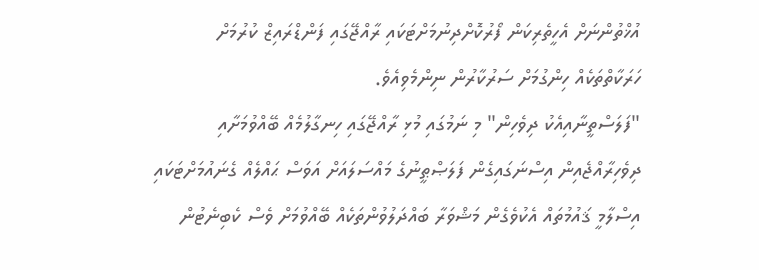އުޚްތުންނަށް އެހީތެރިކަން ފޯރުކޮށްދިނުމަށްޓަކައި ރާއްޖޭގައި ފަންޑްރައިޒް ކުރުމަށް ހަރަކާތްތަކެއް ހިންގުމަށް ސަރުކާރުން ނިންމެވިއެވެ.
"ފަލަސްތީނާއިއެކު ދިވެހިން" މި ނަމުގައި މުޅި ރާއްޖޭގައި ހިނގާލުމެއް ބޭއްވުމަށާއި ދިވެހިރާއްޖެއިން އިސްނަގައިގެން ފަލަޞްޠީނުގެ މައްސަލައަށް އަވަސް ޙައްލެއް ގެނައުމަށްޓަކައި އިސްލާމީ ޤައުމުތައް އެކުވެގެން މަޝްވަރާ ބައްދަލުވުންތަކެއް ބޭއްވުމަށް ވެސް ކެބިނެޓުން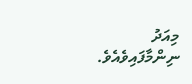މިއަދު ނިންމާފައިވެއެވެ.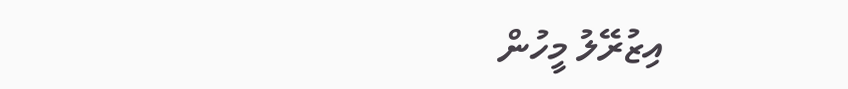އިޒުރޭލު މީހުން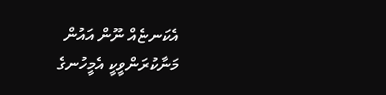އެކަނޏެއް ނޫން އައުން މަނާކުރަންވީކީ އެމީހުނގެ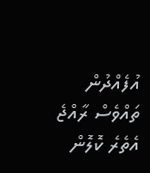އުފެއްދުން ތައްވެސް ރާއްޖެ އެތެރެ ކޮލޮން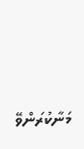މަނާކުރަންވޭ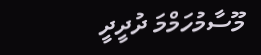މޫސާމުހަމްމަ ދުދީދީ